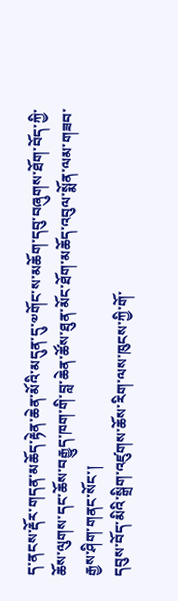ད་ནངས་རྡོར་གདན་མཆོད་རྟེན་ཆེན་མོའི་མདུན་དུ་༧གོང་ས་མཆོག་དབུ་བཞུགས་ཐོག་བོད་ཀྱི་ཆོས་ལུགས་དང་ཆོས་བརྒྱུད་ཁག་གི་བླ་ཆེན་ཚོས་ཐུན་མོང་ཐོག་མཆོད་འབུལ་སྨོན་ལམ་གཟབ་རྒྱས་ཤིག་གནང་སོང་།
དབུས་བོད་མིའི་སྒྲིག་འཛུགས་ཆོས་རིག་ལས་ཁུངས་ཀྱི་གོ་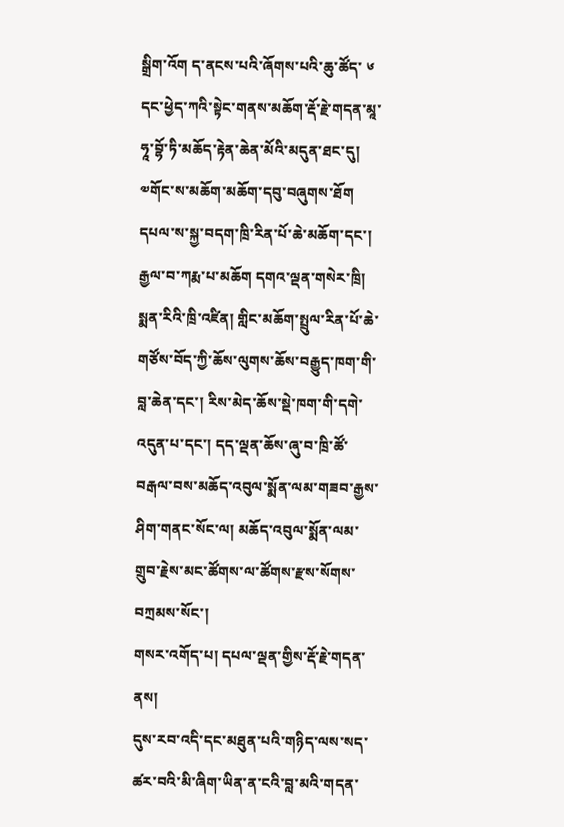སྒྲིག་འོག ད་ནངས་པའི་ཞོགས་པའི་ཆུ་ཚོད་ ༦ དང་ཕྱེད་ཀའི་སྟེང་གནས་མཆོག་རྡོ་རྗེ་གདན་མཱ་ཧཱ་བྷོ་ཏི་མཆོད་རྟེན་ཆེན་མོའི་མདུན་ཐང་དུ། ༧གོང་ས་མཆོག་མཆོག་དབུ་བཞུགས་ཐོག དཔལ་ས་སྐྱ་བདག་ཁྲི་རིན་པོ་ཆེ་མཆོག་དང་། རྒྱལ་བ་ཀརྨ་པ་མཆོག དགའ་ལྡན་གསེར་ཁྲི། སྨན་རིའི་ཁྲི་འཛིན། གླིང་མཆོག་སྤྲུལ་རིན་པོ་ཆེ་གཙོས་བོད་ཀྱི་ཆོས་ལུགས་ཆོས་བརྒྱུད་ཁག་གི་བླ་ཆེན་དང་། རིས་མེད་ཆོས་སྡེ་ཁག་གི་དགེ་འདུན་པ་དང་། དད་ལྡན་ཆོས་ཞུ་བ་ཁྲི་ཚོ་བརྒལ་བས་མཆོད་འབུལ་སྨོན་ལམ་གཟབ་རྒྱས་ཤིག་གནང་སོང་ལ། མཆོད་འབུལ་སྨོན་ལམ་གྲུབ་རྗེས་མང་ཚོགས་ལ་ཚོགས་རྫས་སོགས་བཀྲམས་སོང་།
གསར་འགོད་པ། དཔལ་ལྡན་གྱིས་རྡོ་རྗེ་གདན་ནས།
དུས་རབ་འདི་དང་མཐུན་པའི་གཉིད་ལས་སད་ཚར་བའི་མི་ཞིག་ཡིན་ན་ངའི་བླ་མའི་གདན་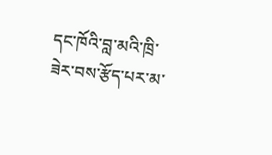དང་ཁོའི་བླ་མའི་ཁྲི་ཟེར་བས་རྩོད་པར་མ་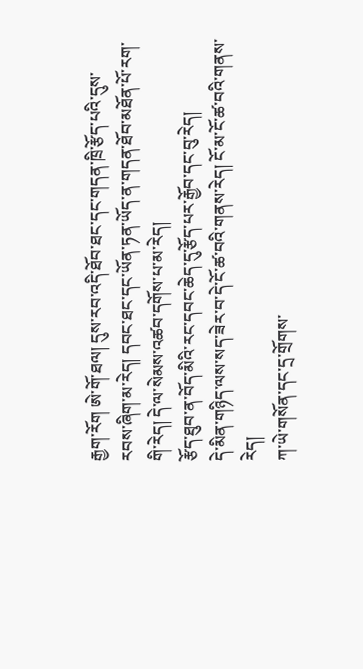རྒྱག་རོག ཨེ་གོ་ཐལ། དུས་རབ་འདི་ཐོབ་ཐང་དང་གདན་ཁྲི་རྩོད་པའི་དུས་རབས་ཞིག་མ་རེད། དབང་ཐང་དང་ཡོན་ཏན་ཡོད་ན་གདན་ཐོབ་མཐོན་པོ་རག་གི་རེད། དེ་ལ་སེམས་འཚབ་དགོས་པ་མ་རེད།
རྩོད་ཐུབ་ན་བོད་མིའི་རང་དབང་ཆེད་དུ་རྩོད་པར་རྒྱོབ་དང་བུ་རེད།
དེ་མིན་གཉིད་ལས་སད་ཟེར་བ་དེ་ངོ་ཚ་བའི་གནས་རེད། ངོ་མ་ངོ་ཚ་བའི་གནས་རེད།
ཀ་ཡེ་གསོན་དང་དྲ་གྲོགས་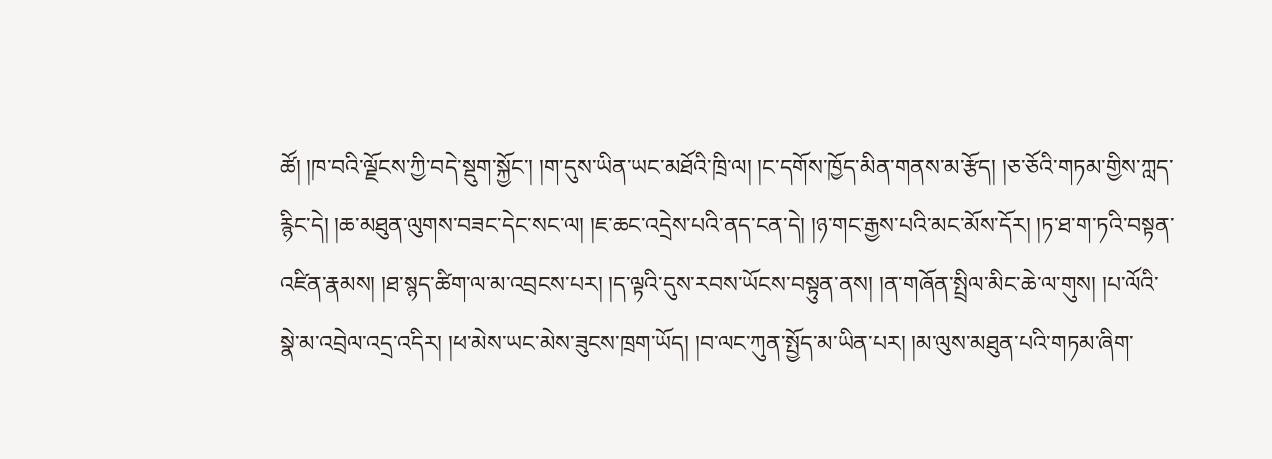ཚོ། །ཁ་བའི་ལྗོངས་ཀྱི་བདེ་སྡུག་སྐྱོང་། །ག་དུས་ཡིན་ཡང་མཐོའི་ཁྲི་ལ། །ང་དགོས་ཁྱོད་མིན་གནས་མ་རྩོད། །ཅ་ཅོའི་གཏམ་གྱིས་ཀླད་རྙིང་དེ། །ཆ་མཐུན་ལུགས་བཟང་དེང་སང་ལ། །ཇ་ཆང་འདྲེས་པའི་ནད་ངན་དེ། །ཉ་གང་རྒྱས་པའི་མང་མོས་དོར། །ཏ་ཐ་ག་ཏའི་བསྟན་འཛིན་རྣམས། །ཐ་སྙད་ཚིག་ལ་མ་འབྲངས་པར། །ད་ལྟའི་དུས་རབས་ཡོངས་བསྟུན་ནས། །ན་གཞོན་སྤྲིལ་མིང་ཆེ་ལ་གུས། །པ་ལོའི་སྣེ་མ་འབྲེལ་འདྲ་འདིར། །ཕ་མེས་ཡང་མེས་ཟུངས་ཁྲག་ཡོད། །བ་ལང་ཀུན་སྤྱོད་མ་ཡིན་པར། །མ་ལུས་མཐུན་པའི་གཏམ་ཞིག་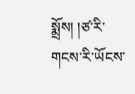སྨྲོས། །ཙ་རི་གངས་རི་ཡོངས་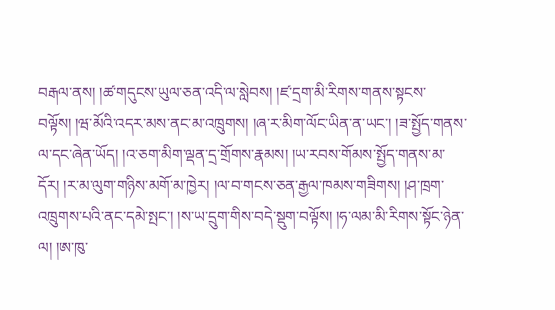བརྒལ་ནས། །ཚ་གདུངས་ཡུལ་ཅན་འདི་ལ་སླེབས། །ཛ་དྲག་མི་རིགས་གནས་སྟངས་བལྟོས། །ཝ་མོའི་འདར་མས་ནང་མ་འཁྲུགས། །ཞ་ར་མིག་ལོང་ཡིན་ན་ཡང་། །ཟ་སྤྱོད་གནས་ལ་དང་ཞེན་ཡོད། །འ་ཅག་མིག་ལྡན་དྲ་གྲོགས་རྣམས། །ཡ་རབས་གོམས་སྤྱོད་གནས་མ་དོར། །ར་མ་ལུག་གཉིས་མགོ་མ་ཁྱེར། །ལ་བ་གངས་ཅན་རྒྱལ་ཁམས་གཟིགས། །ཤ་ཁྲག་འཁྲུགས་པའི་ནང་དམེ་སྤང་། །ས་ཡ་དྲུག་གིས་བདེ་སྡུག་བལྟོས། །ཧ་ལམ་མི་རིགས་སྟོང་ཉེན་ལ། །ཨ་ཁུ་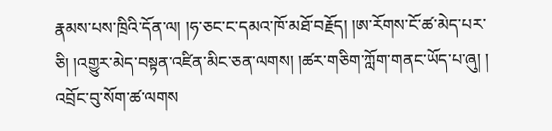རྣམས་པས་ཁྲིའི་དོན་ལ། །ཧ་ཅང་ང་དམའ་ཁོ་མཐོ་བརྗོད། །ཨ་རོགས་ངོ་ཚ་མེད་པར་ཅི། །འགྱུར་མེད་བསྟན་འཛིན་མིང་ཅན་ལགས། །ཚར་གཅིག་ཀློག་གནང་ཡོད་པ་ཞུ། །
འབྲོང་བུ་སོག་ཚ་ལགས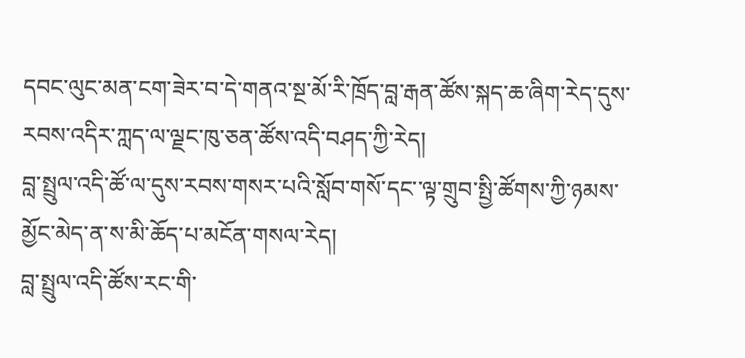དབང་ལུང་མན་ངག་ཟེར་བ་དེ་གནའ་སྔ་མོ་རི་ཁྲོད་བླ་རྒན་ཚོས་སྐད་ཆ་ཞིག་རེད་དུས་རབས་འདིར་ཀླད་ལ་ལྗང་ཁུ་ཅན་ཚོས་འདི་བཤད་ཀྱི་རེད།
བླ་སྤྲུལ་འདི་ཚོ་ལ་དུས་རབས་གསར་པའི་སློབ་གསོ་དང་་ལྟ་གྲུབ་སྤྱི་ཚོགས་ཀྱི་ཉམས་མྱོང་མེད་ན་ས་མི་ཆོད་པ་མངོན་གསལ་རེད།
བླ་སྤྲུལ་འདི་ཚོས་རང་གི་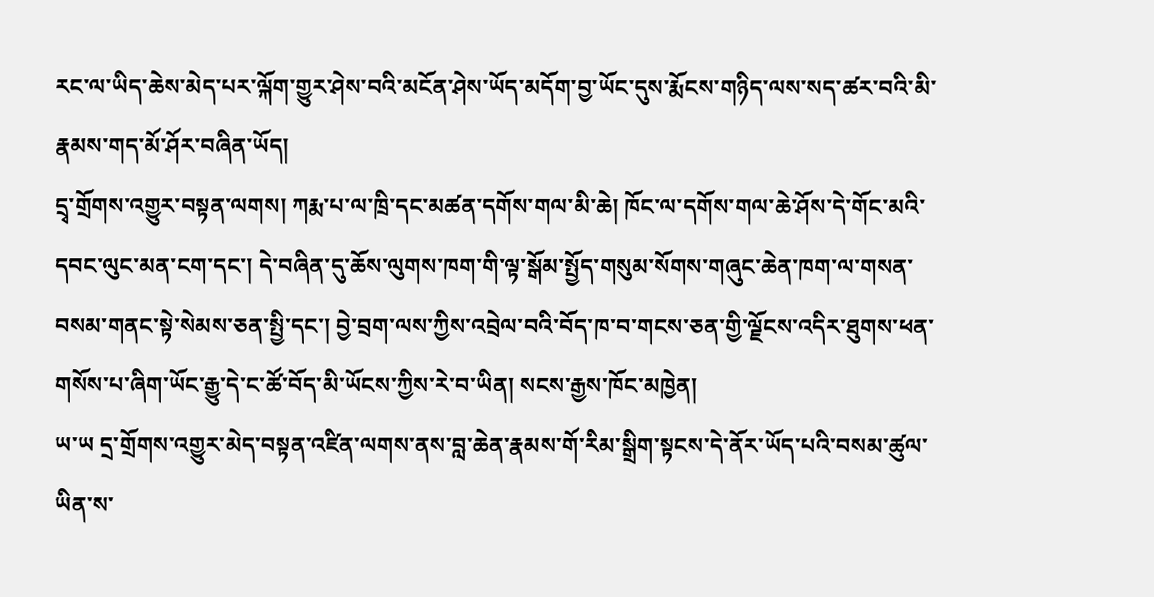རང་ལ་ཡིད་ཆེས་མེད་པར་ལྐོག་གྱུར་ཤེས་བའི་མངོན་ཤེས་ཡོད་མདོག་བྱ་ཡོང་དུས་རྨོངས་གཉིད་ལས་སད་ཚར་བའི་མི་རྣམས་གད་མོ་ཤོར་བཞིན་ཡོད།
དྲྭ་གྲོགས་འགྱུར་བསྟན་ལགས། ཀརྨ་པ་ལ་ཁྲི་དང་མཚན་དགོས་གལ་མི་ཆེ། ཁོང་ལ་དགོས་གལ་ཆེ་ཤོས་དེ་གོང་མའི་དབང་ལུང་མན་ངག་དང་། དེ་བཞིན་དུ་ཆོས་ལུགས་ཁག་གི་ལྟ་སྒོམ་སྤྱོད་གསུམ་སོགས་གཞུང་ཆེན་ཁག་ལ་གསན་བསམ་གནང་སྟེ་སེམས་ཅན་སྤྱི་དང་། བྱེ་བྲག་ལས་ཀྱིས་འབྲེལ་བའི་བོད་ཁ་བ་གངས་ཅན་གྱི་ལྗོངས་འདིར་ཐུགས་ཕན་གསོས་པ་ཞིག་ཡོང་རྒྱུ་དེ་ང་ཚོ་བོད་མི་ཡོངས་ཀྱིས་རེ་བ་ཡིན། སངས་རྒྱས་ཁོང་མཁྱེན།
ཡ་ཡ དྲ་གྲོགས་འགྱུར་མེད་བསྟན་འཛིན་ལགས་ནས་བླ་ཆེན་རྣམས་གོ་རིམ་སྒྲིག་སྟངས་དེ་ནོར་ཡོད་པའི་བསམ་ཚུལ་ཡིན་ས་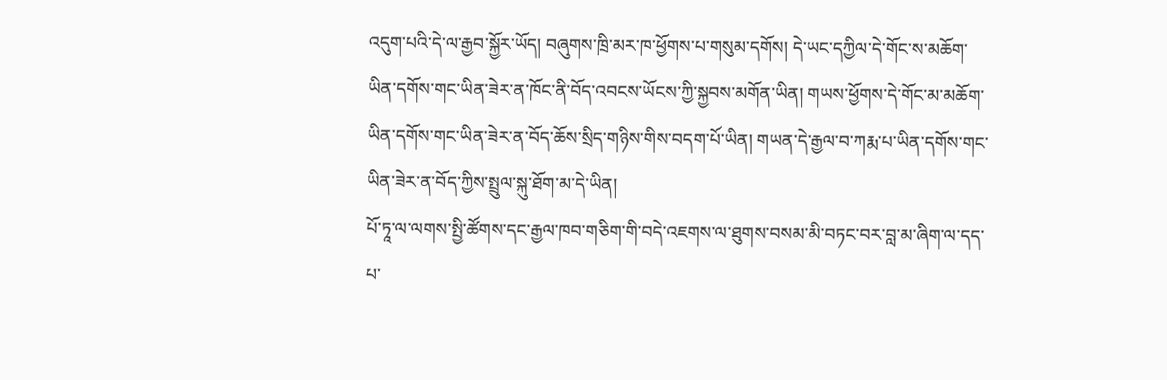འདུག་པའི་དེ་ལ་རྒྱབ་སྐྱོར་ཡོད། བཞུགས་ཁྲི་མར་ཁ་ཕྱོགས་པ་གསུམ་དགོས། དེ་ཡང་དཀྱིལ་དེ་གོང་ས་མཆོག་ཡིན་དགོས་གང་ཡིན་ཟེར་ན་ཁོང་ནི་བོད་འབངས་ཡོངས་ཀྱི་སྐྱབས་མགོན་ཡིན། གཡས་ཕྱོགས་དེ་གོང་མ་མཆོག་ཡིན་དགོས་གང་ཡིན་ཟེར་ན་བོད་ཆོས་སྲིད་གཉིས་གིས་བདག་པོ་ཡིན། གཡན་དེ་རྒྱལ་བ་ཀརྨ་པ་ཡིན་དགོས་གང་ཡིན་ཟེར་ན་བོད་ཀྱིས་སྤྲུལ་སྐུ་ཐོག་མ་དེ་ཡིན།
པོ་ཏཱ་ལ་ལགས་སྤྱི་ཚོགས་དང་རྒྱལ་ཁབ་གཅིག་གི་བདེ་འཇགས་ལ་ཐུགས་བསམ་མི་བཏང་བར་བླ་མ་ཞིག་ལ་དད་པ་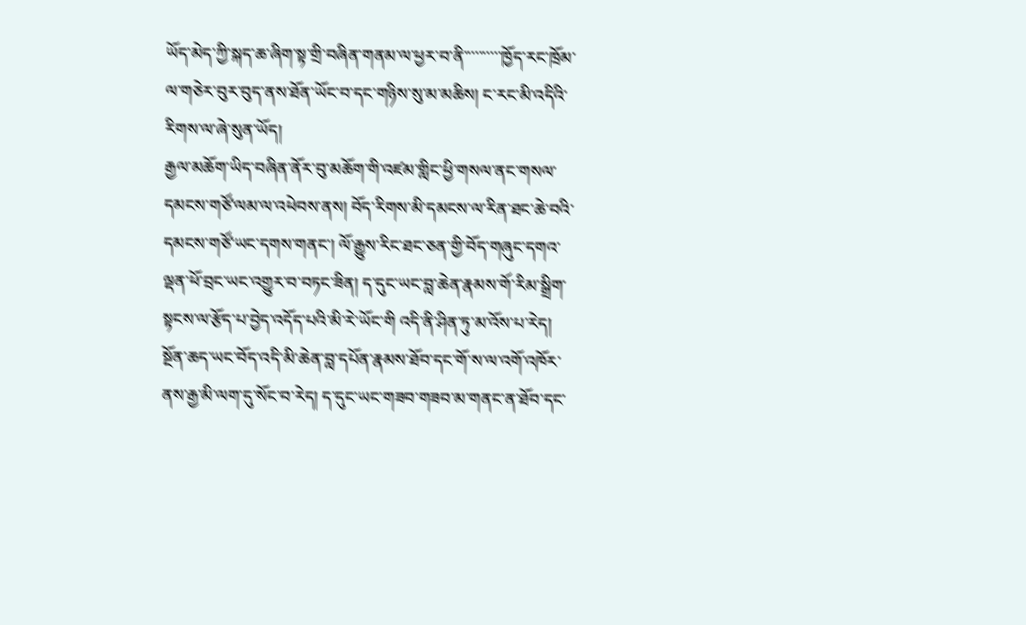ཡོད་མེད་ཀྱི་སྐད་ཆ་ཞིག་སྟ་གྲི་བཞིན་གནམ་ལ་ཕྱར་བ་ནི་་་་་་་་་་ཁྱོད་རང་ཁྲོམ་ལ་གཅེར་བུར་བུད་ནས་ཐོན་ཡོང་བ་དང་གཉིས་སུ་མ་མཆིས། ང་རང་མི་འདིའི་རིགས་ལ་ཞེ་སུན་ཡོད།
རྒྱལ་མཆོག་ཡིད་བཞིན་ནོར་བུ་མཆོག་གི་འཛམ་གླིང་ཕྱི་གསལ་ནང་གསལ་དམངས་གཙོ་ལམ་ལ་འཕེབས་ནས། བོད་རིགས་མི་དམངས་ལ་རིན་ཐང་ཆེ་བའི་དམངས་གཙོ་ཡང་དགས་གནང་། ལོ་རྒྱུས་རིང་ཐང་ཅན་གྱི་བོད་གཞུང་དགའ་ལྡན་ཕོ་བྲང་ཡང་འགྱུར་བ་བཏང་ཟིན། ད་དུང་ཡང་བླ་ཆེན་རྣམས་གོ་རིམ་སྒྲིག་སྟངས་ལ་རྩོད་པ་བྱེད་འདོད་པའི་མི་རེ་ཡོང་གི འདི་ནི་ཤིན་ཏུ་མ་འོས་པ་རེད། སྔོན་ཆད་ཡང་བོད་འདི་མི་ཆེན་བླ་དཔོན་རྣམས་ཐོབ་དང་གོ་ས་ལ་འགོ་འཁོར་ནས་རྒྱ་མི་ལག་དུ་སོང་བ་རེད། ད་དུང་ཡང་གཟབ་གཟབ་མ་གནང་ན་ཐོབ་དང་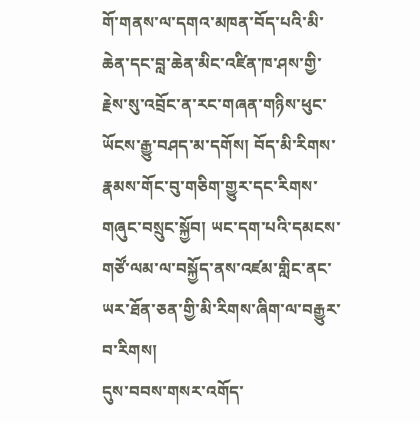གོ་གནས་ལ་དགའ་མཁན་བོད་པའི་མི་ཆེན་དང་བླ་ཆེན་མིང་འཛིན་ཁ་ཤས་གྱི་རྗེས་སུ་འབྲོང་ན་རང་གཞན་གཉིས་ཕུང་ཡོངས་རྒྱུ་བཤད་མ་དགོས། བོད་མི་རིགས་རྣམས་གོང་བུ་གཅིག་གྱུར་དང་རིགས་གཞུང་བསྲུང་སྐྱོབ། ཡང་དག་པའི་དམངས་གཙོ་ལམ་ལ་བསྐྱོད་ནས་འཛམ་གླིང་ནང་ཡར་ཐོན་ཅན་གྱི་མི་རིགས་ཞིག་ལ་བརྒྱུར་བ་རིགས།
དུས་བབས་གསར་འགོད་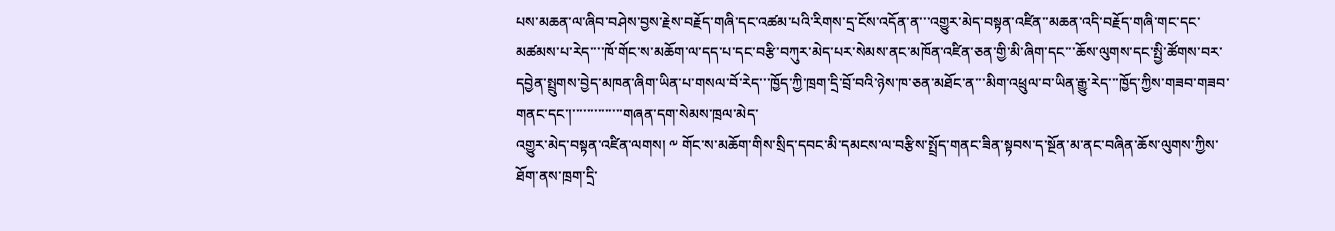པས་མཆན་ལ་ཞིབ་བཤེས་བྱས་རྗེས་བརྗོད་གཞི་དང་འཚམ་པའི་རིགས་དྲ་ངོས་འདོན་ན་་་འགྱུར་མེད་བསྟན་འཛིན་་མཆན་འདི་བརྗོད་གཞི་གང་དང་མཚམས་པ་རེད་་་་ཁོ་གོང་ས་མཆོག་ལ་དད་པ་དང་བརྩི་བཀུར་མེད་པར་སེམས་ནང་མཁོན་འཛིན་ཅན་གྱི་མི་ཞིག་དང་་་ཆོས་ལུགས་དང་སྤྱི་ཚོགས་བར་དབྱེན་སྤྲུགས་བྱེད་མཁན་ཞིག་ཡིན་པ་གསལ་བོ་རེད་་་ཁྱོད་ཀྱི་ཁྲག་དྲི་བྲོ་བའི་ཉེས་ཁ་ཅན་མཐོང་ན་་་མིག་འཕྲུལ་བ་ཡིན་རྒྱུ་རེད་་་ཁྱོད་ཀྱིས་གཟབ་གཟབ་གནང་དང་།་་་་་་་་་་་་་་གཞན་དག་སེམས་ཁྲལ་མེད་
འགྱུར་མེད་བསྟན་འཛིན་ལགས། ༸ གོང་ས་མཆོག་གིས་སྲིད་དབང་མི་དམངས་ལ་བརྩིས་སྤྲོད་གནང་ཟིན་སྟབས་ད་སྔོན་མ་ནང་བཞིན་ཆོས་ལུགས་ཀྱིས་ཐོག་ནས་ཁྲག་དྲི་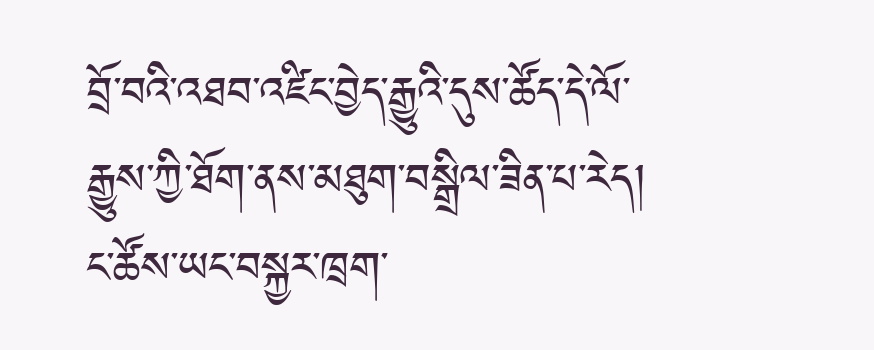བྲོ་བའི་འཐབ་འཛིང་བྱེད་རྒྱུའི་དུས་ཚོད་དེ་ལོ་རྒྱུས་ཀྱི་ཐོག་ནས་མཐུག་བསྒྲིལ་ཟིན་པ་རེད།
ང་ཚོས་ཡང་བསྐྱར་ཁྲག་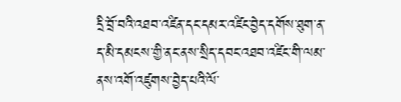དྲི་བྲོ་བའི་འཐབ་འཛིན་དང་དམར་འཛིང་བྱེད་དགོས་ཐུག་ན་ད་མི་དམངས་གྱི་ནང་ནས་སྲིད་དབང་འཐབ་འཛིང་གི་ལམ་ནས་འགོ་འཛུགས་བྱེད་པའི་ལོ་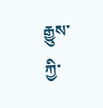རྒྱུས་ཀྱི་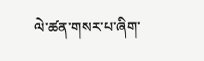ལེ་ཚན་གསར་པ་ཞིག་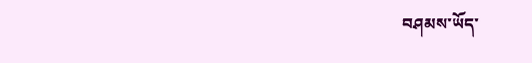བཤམས་ཡོད་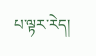པ་ལྟར་རེད།